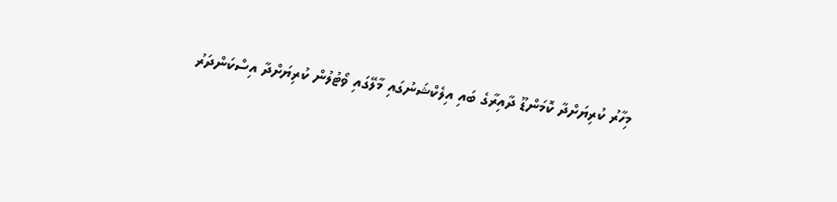މިހާރު ކުރިޔަށްދާ ކޮމަންޑޫ ދާއިރާގެ ބައި އިލެކްޝަނުގައި މާލޭގައި ވޯޓުލުން ކުރިޔަށްދާ އިސްކަންދަރު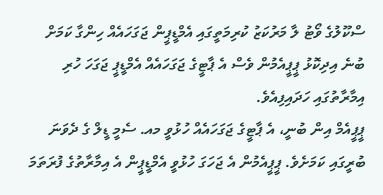ސްކޫލުގެ ވޯޓު ލާ މަރުކަޒު ކުރިމަތީގައި އެމްޑީޕީން ޖަގަހައެއް ހިންގާ ކަމަށް ބުނެ އިދިކޮޅު ޕީޕީއެމުން ވެސް އެ ޕާޓީގެ ޖަގަހައެއް އެމްޑީޕީ ޖަގަހަ ހުރި އިމާރާތުގައި ހަދައިފިއެވެ.
ޕީޕީއެމް އިން ބުނީ، އެ ޕާޓީގެ ޖަގަހައެއް ހުޅުވީ މއ. ސެމީ ޑީލް ގެ ދެވަނަ ބުރީގައި ކަމަށެވެ. ޕީޕީއެމުން އެ ޖަހަގަ ހުޅުވީ އެމްޑީޕީން އެ އިމާރާތުގެ ފުރަތަމަ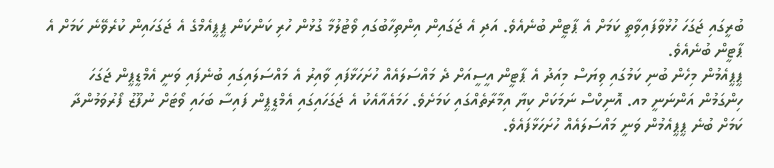ބުރީގައި ޖަގަހަ ހުޅުވާފައިވާތީ ކަމަށް އެ ޕާޓީން ބުނެއެވެ. އަދި އެ ޖަގައިން އިންތިހާބުގައި ވޯޓުލުމާ ގުޅުން ހުރި ކަންކަން ޕީޕީއެމްގެ އެ ޖަގަހައިން ކުރެވޭނެ ކަމަށް އެ ޕާޓީން ބުނެއެވެ.
ޕީޕީއެމުން މިހެން ބުނި ކަމުގައި ވިޔަސް މިއަދު އެ ޕާޓީން އީސީއަށް ދެ މައްސަލައެއް ހުށަހަޅާފައި ވާއިރު އެ މައްސަލައިގައި ބުނެފައި ވަނީ އެމްޑީޕީން ޖަގަހަ ހިންގަމުން އަންނަނީ މއ. އޮނިކްސް ނަމަކަށް ކިޔާ އިމާރާތެއްގައި ކަމަށެވެ. ހަމައެއާއެކު އެ ޖަގަހައިގައި އެމްޑީޕީން ފައިސާ ބަހައި ވޯޓަށް ނުފޫޒު ފޯރުވަމުންދާ ކަމަށް ބުނެ ޕީޕީއެމުން ވަނީ މައްސަލައެއް ހުށަހަޅާފައެވެ.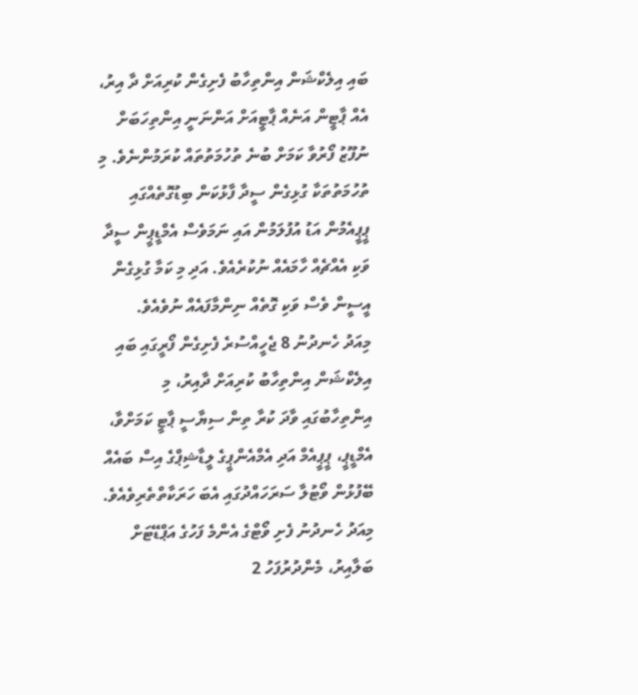ބައި އިލެކްޝަން އިންތިހާބު ފެށިގެން ކުރިއަށް ދާ އިރު، އެއް ޕާޓީން އަނެއް ޕާޓީއަށް އަންނަނީ އިންތިހަބަށް ނުފޫޒު ފޯރުވާ ކަމަށް ބުނެ ތުހުމަތުތައް ކުރަމުންނެވެ. މި ތުހުމަތުތަކާ ގުޅިގެން ސީދާ ފާޅުކަން ބިޑުގޮތެއްގައި ޕީޕީއެމުން އަޑު އުފުލަމުން އައި ނަމަވެސް އެމްޑީޕީން ސީދާ ވަކި އެއްޗެއް ހާމައެއް ނުކުރެއެވެ. އަދި މި ކަމާ ގުޅިގެން އީސީން ވެސް ވަކި ގޮތެއް ނިންމާފައެއް ނުވެއެވެ.
މިއަދު ހެނދުނު 8 ޖެހީއްސުރެ ފެށިގެން ފޯރީގައި ބައި އިލެކްޝަން އިންތިހާބު ކުރިއަށް ދާއިރު، މި އިންތިހާބުގައި ވާދަ ކުރާ ތިން ސިޔާސީ ޕާޓީ ކަމަށްވާ، އެމްޑީޕީ، ޕީޕީއެމް އަދި އެމްއެންޕީގެ ލީޑާޝިޕްގެ އިސް ބައެއް ބޭފުޅުން ވޯޓުލާ ސަރަހައްދުގައި އެބަ ހަރަކާތްތެރިވެއެވެ.
މިއަދު ހެނދުނު ފެށި ވޯޓްގެ އެންމެ ފަހުގެ އަޕްޑޭޓަށް ބަލާއިރު، މެންދުރުފަހު 2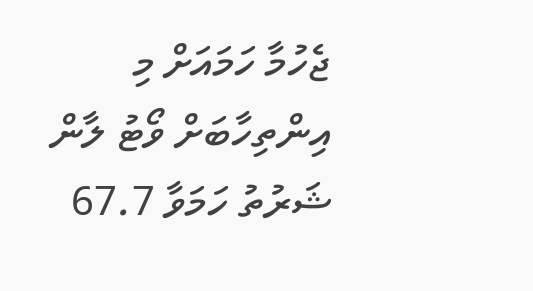ޖެހުމާ ހަމައަށް މި އިންތިހާބަށް ވޯޓު ލާން ޝަރުތު ހަމަވާ 67.7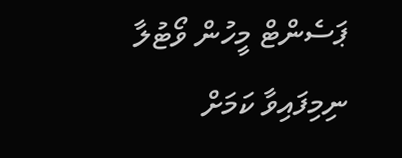ޕަސެންޓް މީހުން ވޯޓުލާ ނިމިފައިވާ ކަމަށް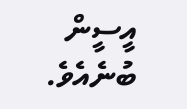އީސީން ބުނެއެވެ.